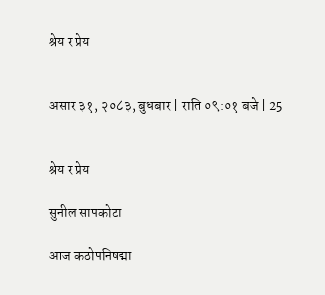श्रेय र प्रेय


असार ३१, २०८३, बुधबार | राति ०९:०१ बजे | 25


श्रेय र प्रेय

सुनील सापकोटा

आज कठोपनिषद्मा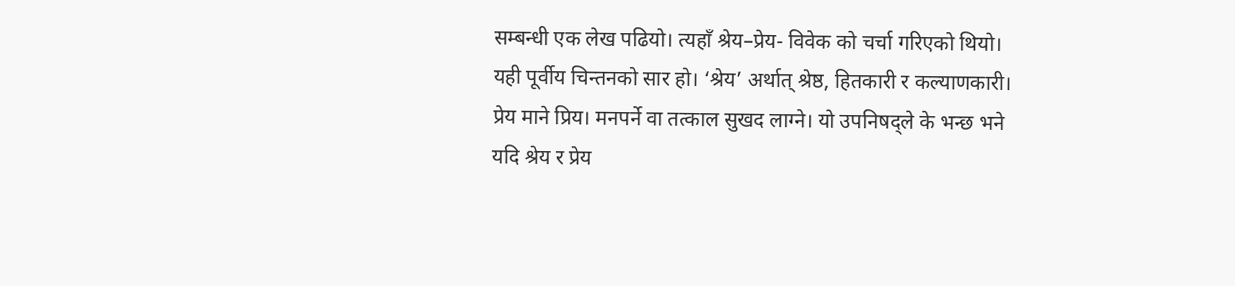सम्बन्धी एक लेख पढियो। त्यहाँ श्रेय–प्रेय- विवेक को चर्चा गरिएको थियो। यही पूर्वीय चिन्तनको सार हो। ‘श्रेय’ अर्थात् श्रेष्ठ, हितकारी र कल्याणकारी। प्रेय माने प्रिय। मनपर्ने वा तत्काल सुखद लाग्ने। यो उपनिषद्ले के भन्छ भने यदि श्रेय र प्रेय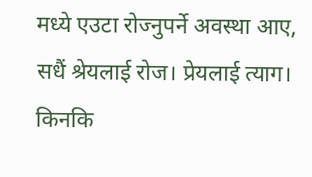मध्ये एउटा रोज्नुपर्ने अवस्था आए, सधैं श्रेयलाई रोज। प्रेयलाई त्याग। किनकि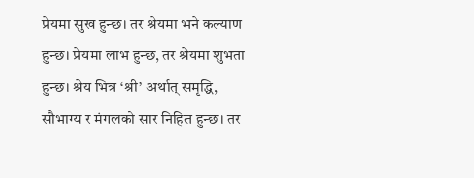प्रेयमा सुख हुन्छ। तर श्रेयमा भने कल्याण हुन्छ। प्रेयमा लाभ हुन्छ, तर श्रेयमा शुभता हुन्छ। श्रेय भित्र ‘श्री’ अर्थात् समृद्धि, सौभाग्य र मंगलको सार निहित हुन्छ। तर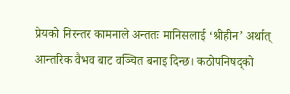प्रेयको निरन्तर कामनाले अन्ततः मानिसलाई ‘श्रीहीन’ अर्थात् आन्तरिक वैभव बाट वञ्चित बनाइ दिन्छ। कठोपनिषद्को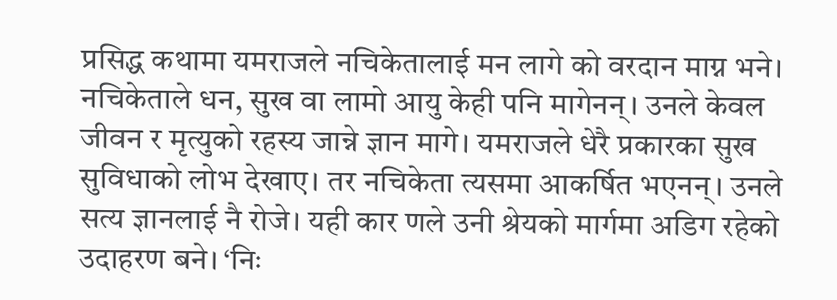प्रसिद्ध कथामा यमराजले नचिकेतालाई मन लागे को वरदान माग्न भने। नचिकेताले धन, सुख वा लामो आयु केही पनि मागेनन्। उनले केवल जीवन र मृत्युको रहस्य जान्ने ज्ञान मागे। यमराजले धेरै प्रकारका सुख सुविधाको लोभ देखाए। तर नचिकेता त्यसमा आकर्षित भएनन्। उनले सत्य ज्ञानलाई नै रोजे। यही कार णले उनी श्रेयको मार्गमा अडिग रहेको उदाहरण बने। ‘निः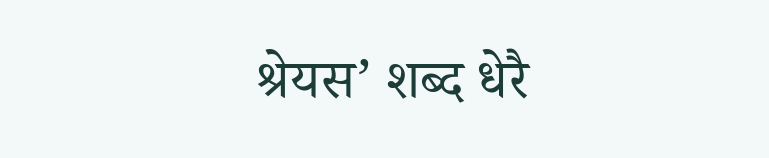श्रेयस’ शब्द धेरै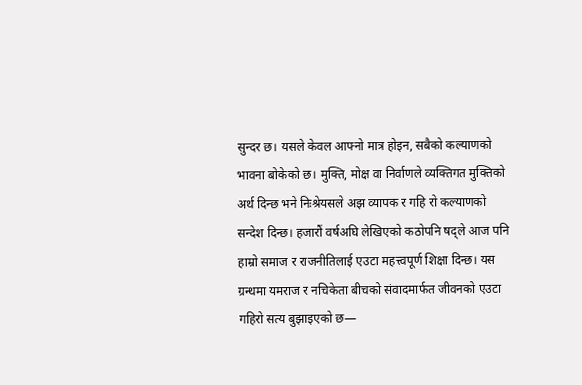सुन्दर छ। यसले केवल आफ्नो मात्र होइन, सबैको कल्याणको भावना बोकेको छ। मुक्ति, मोक्ष वा निर्वाणले व्यक्तिगत मुक्तिको अर्थ दिन्छ भने निःश्रेयसले अझ व्यापक र गहि रो कल्याणको सन्देश दिन्छ। हजारौं वर्षअघि लेखिएको कठोपनि षद्ले आज पनि हाम्रो समाज र राजनीतिलाई एउटा महत्त्वपूर्ण शिक्षा दिन्छ। यस ग्रन्थमा यमराज र नचिकेता बीचको संवादमार्फत जीवनको एउटा गहिरो सत्य बुझाइएको छ—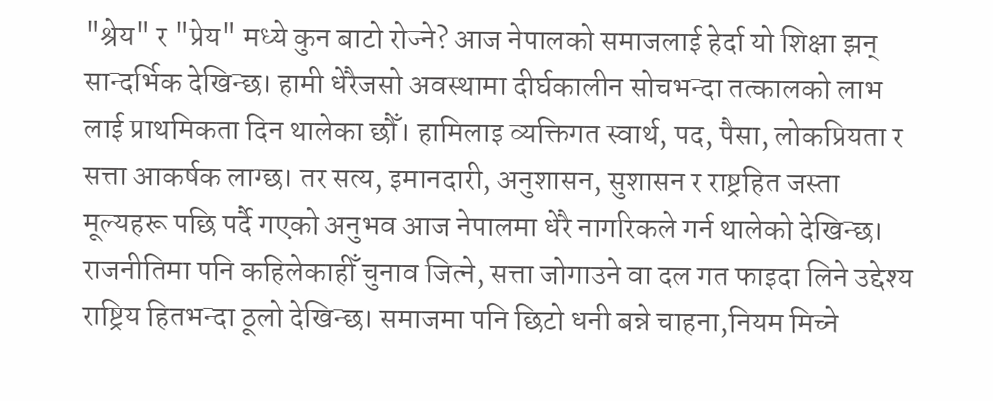"श्रेय" र "प्रेय" मध्ये कुन बाटो रोज्ने? आज नेपालको समाजलाई हेर्दा यो शिक्षा झन् सान्दर्भिक देखिन्छ। हामी धेरैजसो अवस्थामा दीर्घकालीन सोचभन्दा तत्कालको लाभ लाई प्राथमिकता दिन थालेका छौँ। हामिलाइ व्यक्तिगत स्वार्थ, पद, पैसा, लोकप्रियता र सत्ता आकर्षक लाग्छ। तर सत्य, इमानदारी, अनुशासन, सुशासन र राष्ट्रहित जस्ता मूल्यहरू पछि पर्दै गएको अनुभव आज नेपालमा धेरै नागरिकले गर्न थालेको देखिन्छ। राजनीतिमा पनि कहिलेकाहीँ चुनाव जित्ने, सत्ता जोगाउने वा दल गत फाइदा लिने उद्देश्य राष्ट्रिय हितभन्दा ठूलो देखिन्छ। समाजमा पनि छिटो धनी बन्ने चाहना,नियम मिच्ने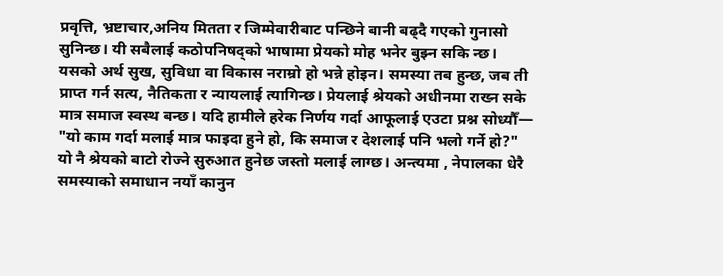प्रवृत्ति, भ्रष्टाचार,अनिय मितता र जिम्मेवारीबाट पन्छिने बानी बढ्दै गएको गुनासो सुनिन्छ। यी सबैलाई कठोपनिषद्को भाषामा प्रेयको मोह भनेर बुझ्न सकि न्छ। यसको अर्थ सुख, सुविधा वा विकास नराम्रो हो भन्ने होइन। समस्या तब हुन्छ, जब ती प्राप्त गर्न सत्य, नैतिकता र न्यायलाई त्यागिन्छ। प्रेयलाई श्रेयको अधीनमा राख्न सके मात्र समाज स्वस्थ बन्छ। यदि हामीले हरेक निर्णय गर्दा आफूलाई एउटा प्रश्न सोध्यौँ— "यो काम गर्दा मलाई मात्र फाइदा हुने हो, कि समाज र देशलाई पनि भलो गर्ने हो?" यो नै श्रेयको बाटो रोज्ने सुरुआत हुनेछ जस्तो मलाई लाग्छ। अन्त्यमा , नेपालका धेरै समस्याको समाधान नयाँ कानुन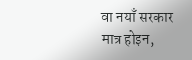वा नयाँ सरकार मात्र होइन,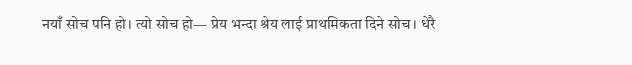नयाँ सोच पनि हो। त्यो सोच हो— प्रेय भन्दा श्रेय लाई प्राथमिकता दिने सोच। धेरै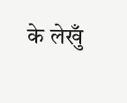के लेखुँ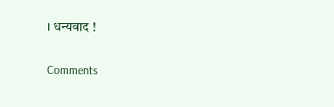। धन्यवाद !

Comments